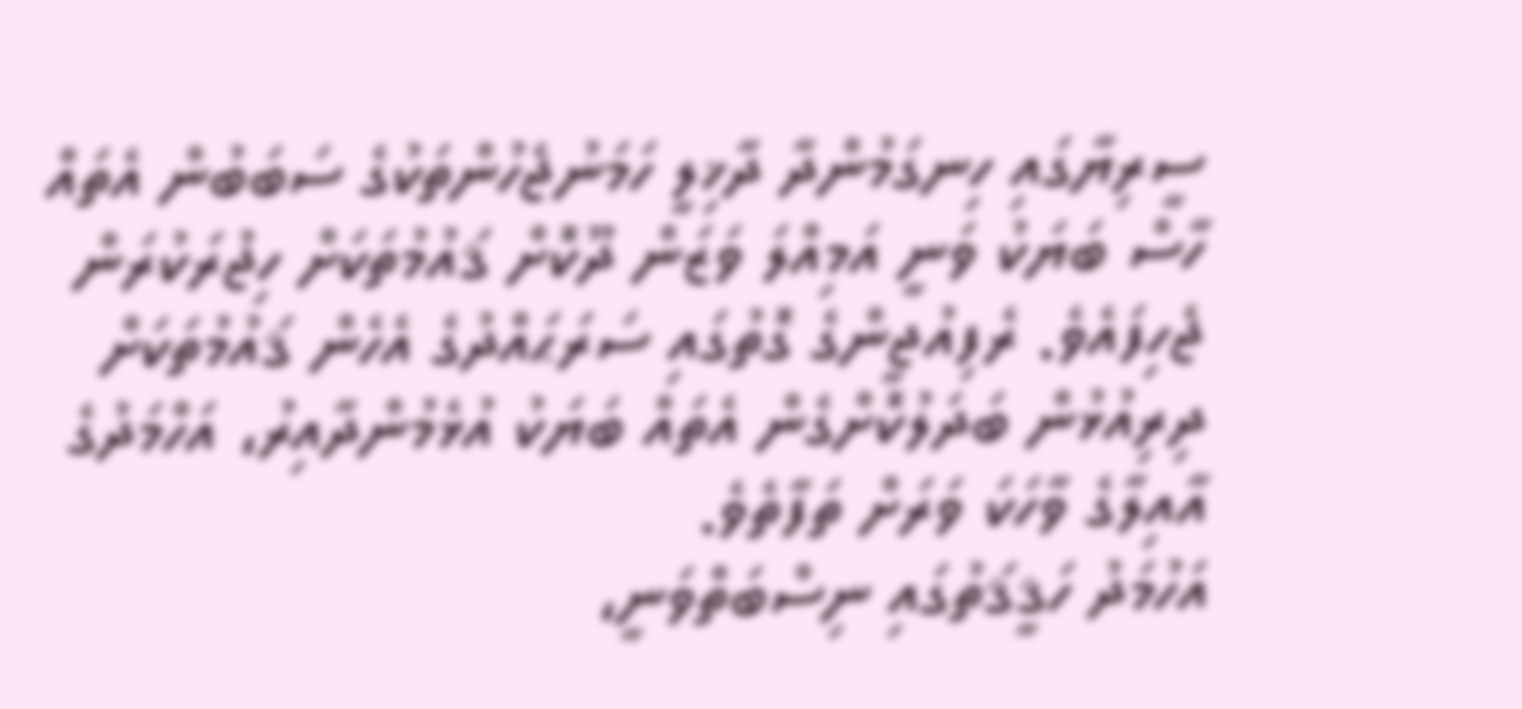ސީރިޔާގައި ހިނގަމުންދާ ދާޚިލީ ހަމަނުޖެހުންތަކުގެ ސަބަބުން އެތައް ހާސް ބަޔަކު ވަނީ އަމިއްލަ ވަޒަން ދޫކޮށް ޤައުމުތަކަށް ހިޖުރަކުރަން ޖެހިފައެވެ. ރެފިއުޖީންގެ ގޮތުގައި ސަރަޙައްދުގެ އެހެން ޤައުމުތަކަށް ދިރިއުޅުން ބަދަލުކޮށްގެން އެތައް ބަޔަކު އުޅެމުންދާއިރު، އަހްމަދުގެ އާއިލާގެ ވާހަކަ ވަރަށް ތަފާތެވެ.
އަހުމަދު ހަޤީޤަތުގައި ނިސްބަތްވަނީ،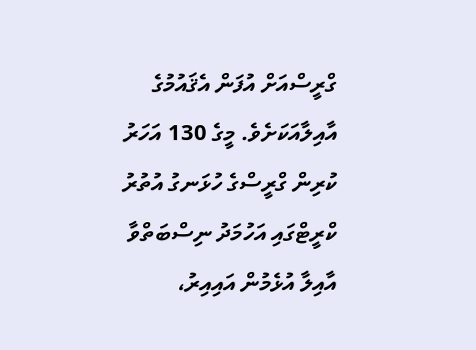ގްރީސްއަށް އުފަން އެޤައުމުގެ އާއިލާއަކަށެވެ. މީގެ 130 އަހަރު ކުރިން ގްރީސްގެ ހުޅަނގު އުތުރު ކްރީޓްގައި އަހުމަދު ނިސްބަތްވާ އާއިލާ އުޅެމުން އައިއިރު،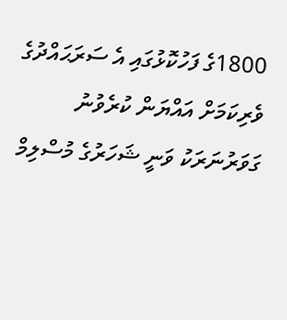1800ގެ ފަހުކޮޅުގައި އެ ސަރަޙައްދުގެ ވެރިކަމަށް އައްޔަން ކުރެވުނު ގަވަރުނަރަކު ވަނީ ޝަހަރުގެ މުސްލިމް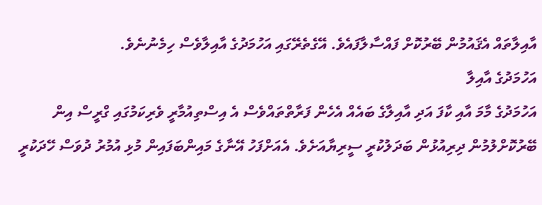އާއިލާތައް އެޤައުމުން ބޭރުކޮށް ފައްސާލާފައެވެ. އޭގެތެރޭގައި އަހުމަދުގެ އާއިލާވެސް ހިމެނުނެވެ.
އަހުމަދުގެ އާއިލާ
އަހުމަދުގެ މާމަ އާއި ކާފަ އަދި އާއިލާގެ ބައެއް އެހެން ފަރާތްތައްވެސް އެ އިސްތިއުމާރީ ވެރިކަމުގައި ގްރީސް އިން ބޭރުކޮށްލުމުން ދިރިއުޅުން ބަދަލުކުރީ ސީރިޔާއަށެވެ. އެއަށްފަހު އޭނާގެ މައިންބަފައިން މުޅި އުމުރު ދުވަސް ހޭދަކުރީ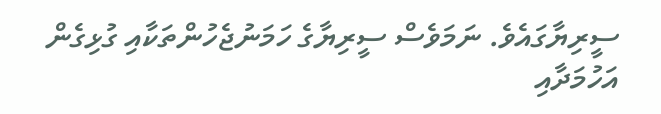ސީރިޔާގައެވެ. ނަމަވެސް ސީރިޔާގެ ހަމަނުޖެހުންތަކާއި ގުޅިގެން އަހުމަދާއި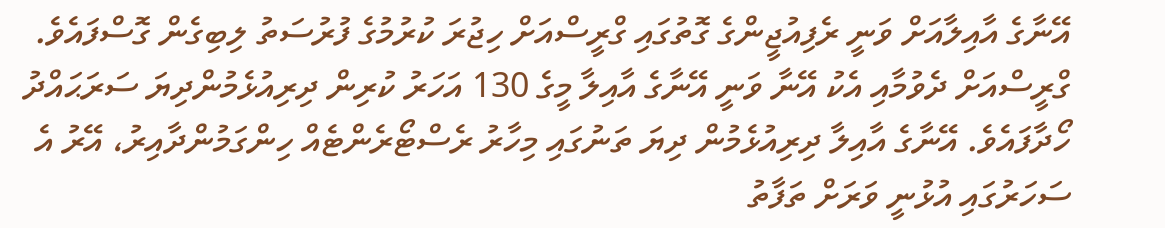އޭނާގެ އާއިލާއަށް ވަނީ ރެފިއުޖީންގެ ގޮތުގައި ގްރީސްއަށް ހިޖުރަ ކުރުމުގެ ފުރުސަތު ލިބިގެން ގޮސްފައެވެ.
ގްރީސްއަށް ދެވުމާއި އެކު އޭނާ ވަނީ އޭނާގެ އާއިލާ މީގެ 130 އަހަރު ކުރިން ދިރިއުޅެމުންދިޔަ ސަރަޙައްދު ހޯދާފައެވެ. އޭނާގެ އާއިލާ ދިރިއުޅެމުން ދިޔަ ތަނުގައި މިހާރު ރެސްޓޯރެންޓެއް ހިންގަމުންދާއިރު، އޭރު އެ ސަހަރުގައި އުޅުނީ ވަރަށް ތަފާތު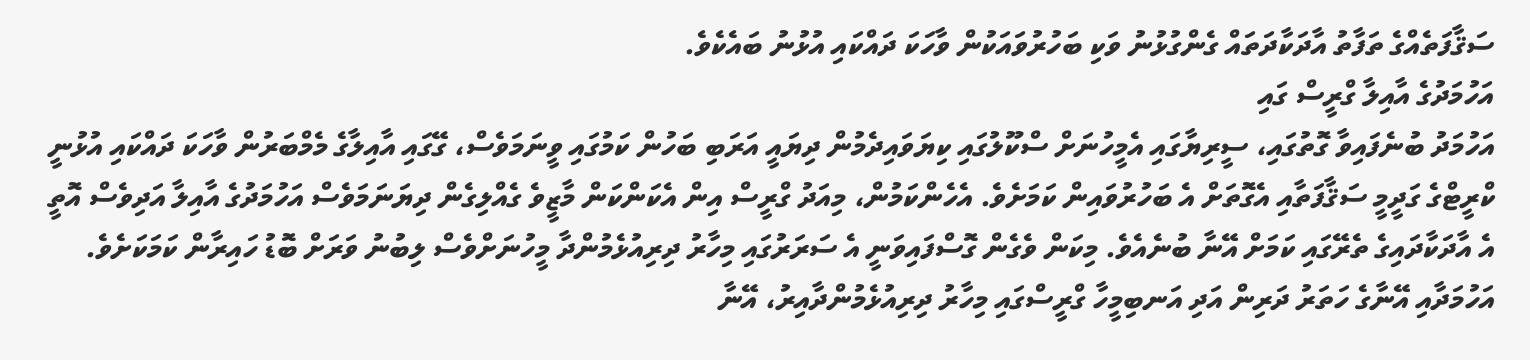ސަޤާފަތެއްގެ ތަފާތު އާދަކާދަތައް ގެންގުޅުނު ވަކި ބަހުރުވައަކުން ވާހަކަ ދައްކައި އުޅުނު ބައެކެވެ.
އަހުމަދުގެ އާއިލާ ގްރީސް ގައި
އަހުމަދު ބުނެފައިވާ ގޮތުގައި، ސީރިޔާގައި އެމީހުނަށް ސްކޫލުގައި ކިޔަވައިދެމުން ދިޔައީ އަރަބި ބަހުން ކަމުގައި ވީނަމަވެސް، ގޭގައި އާއިލާގެ މެމްބަރުން ވާހަކަ ދައްކައި އުޅުނީ ކްރީޓްގެ ގަދީމީ ސަޤާފަތާއި އެގޮތަށް އެ ބަހުރުވައިން ކަމަށެވެ. އެހެންކަމުން، މިއަދު ގްރީސް އިން އެކަންކަން މާޒީވެ ގެއްލިގެން ދިޔަނަމަވެސް އަހުމަދުގެ އާއިލާ އަދިވެސް އޮތީ އެ އާދަކާދައިގެ ތެރޭގައި ކަމަށް އޭނާ ބުނެއެވެ. މިކަން ވެގެން ގޮސްފައިވަނީ އެ ސަރަރުގައި މިހާރު ދިރިއުޅެމުންދާ މީހުނަށްވެސް ލިބުނު ވަރަށް ބޮޑު ހައިރާން ކަމަކަށެވެ.
އަހުމަދާއި އޭނާގެ ހަތަރު ދަރިން އަދި އަނބިމީހާ ގްރީސްގައި މިހާރު ދިރިއުޅެމުންދާއިރު، އޭނާ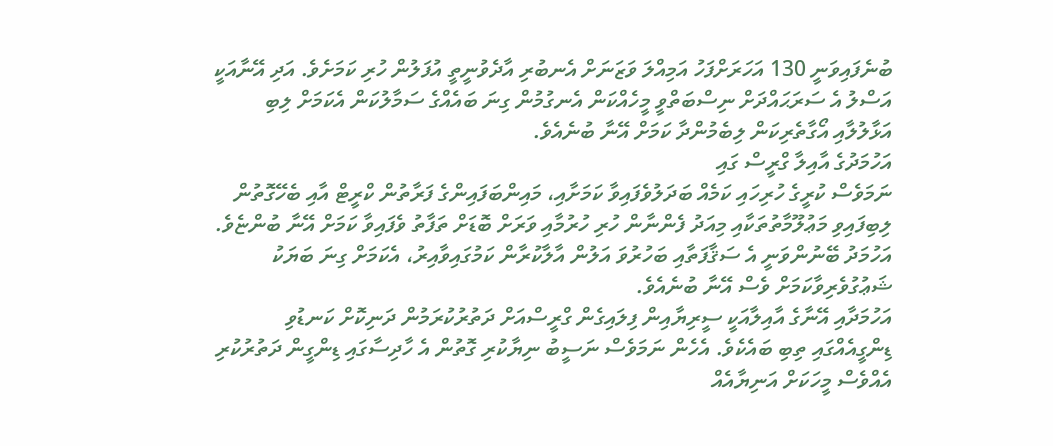ބުނެފައިވަނީ 130 އަހަރަށްފަހު އަމިއްލަ ވަޒަނަށް އެނބުރި އާދެވުނީތީ އުފަލުން ހުރި ކަމަށެވެ. އަދި އޭނާއަކީ އަސްލު އެ ސަރަޙައްދަށް ނިސްބަތްވީ މީހެއްކަން އެނގުމުން ގިނަ ބައެއްގެ ސަމާލުކަން އެކަމަށް ލިބި އަޅާލުލާއި އޯގާތެރިކަން ލިބެމުންދާ ކަމަށް އޭނާ ބުނެއެވެ.
އަހުމަދުގެ އާއިލާ ގްރީސް ގައި
ނަމަވެސް ކުރީގެ ހުރިހައި ކަމެއް ބަދަލުވެފައިވާ ކަމަށާއި، މައިންބަފައިންގެ ފަރާތުން ކްރީޓް އާއި ބެހޭގޮތުން ލިބިފައިވި މަޢުލޫމާތުތަކާއި މިއަދު ފެންނާން ހުރި ހުރުމާއި ވަރަށް ބޮޑަށް ތަފާތު ވެފައިވާ ކަމަށް އޭނާ ބުންޏެވެ. އަހުމަދު ބޭނުންވަނީ އެ ސަޤާފަތާއި ބަހުރުވަ އަލުން އާލާކުރާން ކަމުގައިވާއިރު، އެކަމަށް ގިނަ ބަޔަކު ޝަޢުގުވެރިވާކަމަށް ވެސް އޭނާ ބުނެއެވެ.
އަހުމަދާއި އޭނާގެ އާއިލާއަކީ ސީރިޔާއިން ފިލައިގެން ގްރީސްއަށް ދަތުރުކުރަމުން ދަނިކޮށް ކަނޑުވި ޑިންގީއެއްގައި ތިބި ބައެކެވެ. އެހެން ނަމަވެސް ނަސީބު ނިޔާކުރި ގޮތުން އެ ހާދިސާގައި ޑިންގީން ދަތުރުކުރި އެއްވެސް މީހަކަށް އަނިޔާއެއް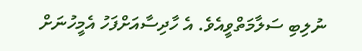ނުލިބި ސަލާމަތްވީއެވެ. އެ ހާދިސާއަށްފަހު އެމީހުނަށް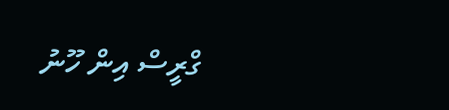ގްރީސް އިން ހޫނު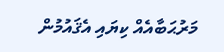މަރުޙަބާއެއް ކިޔައި އެޤައުމުން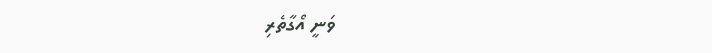ވަނީ އޯގާތެރި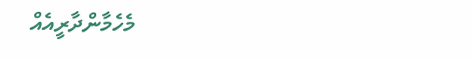މެހެމާންދާރީއެއް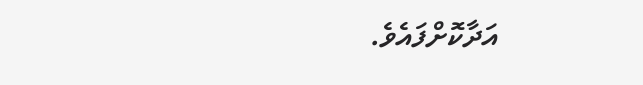އަދާކޮށްފައެވެ.